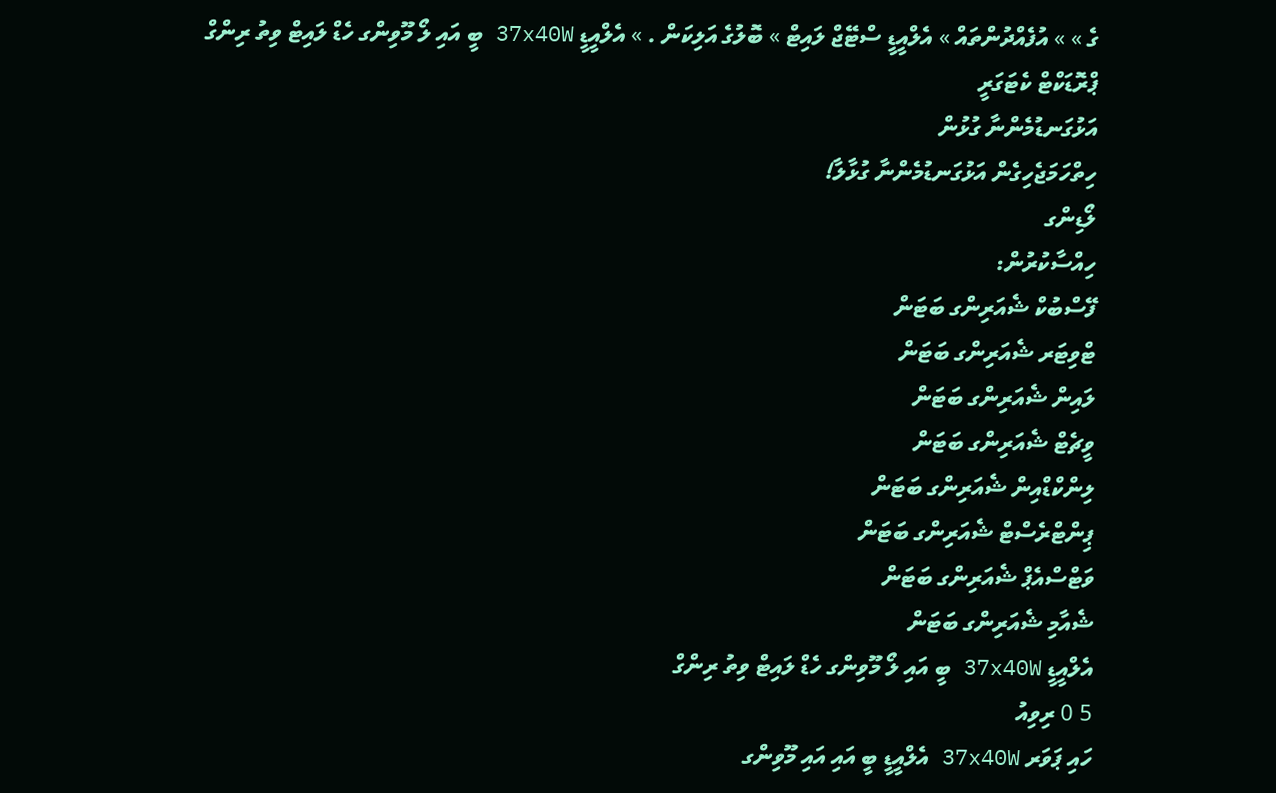ގެ » » އުފެއްދުންތައް » އެލްއީޑީ ސްޓޭޖް ލައިޓް » ބޮލުގެ އަލިކަން . » އެލްއީޑީ 37x40W ބީ އައި ލޯ މޫވިންގ ހެޑް ލައިޓް ވިތު ރިންގް
ޕްރޮޑަކްޓް ކެޓަގަރީ
އަޅުގަނޑުމެންނާ ގުޅުން
ހިތްހަމަޖެހިގެން އަޅުގަނޑުމެންނާ ގުޅާލާ!
ލޯޑިންގ
ހިއްސާކުރުން:
ފޭސްބުކް ޝެއަރިންގ ބަޓަން
ޓްވިޓަރ ޝެއަރިންގ ބަޓަން
ލައިން ޝެއަރިންގ ބަޓަން
ވީޗެޓް ޝެއަރިންގ ބަޓަން
ލިންކްޑްއިން ޝެއަރިންގ ބަޓަން
ޕިންޓްރެސްޓް ޝެއަރިންގ ބަޓަން
ވަޓްސްއެޕް ޝެއަރިންގ ބަޓަން
ޝެއާމި ޝެއަރިންގ ބަޓަން
އެލްއީޑީ 37x40W ބީ އައި ލޯ މޫވިންގ ހެޑް ލައިޓް ވިތު ރިންގް
5 0 ރިވިއު
ހައި ޕަވަރ 37x40W އެލްއީޑީ ބީ އައި އައި މޫވިންގ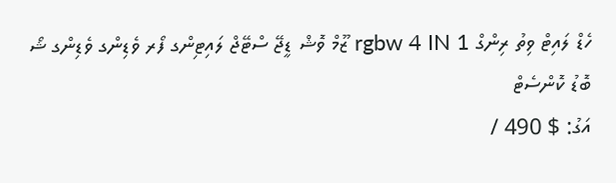ހެޑް ލައިޓް ވިތު ރިންގް rgbw 4 IN 1 ޒޫމް ވޮޝް ޑީޖޭ ސްޓޭޖް ލައިޓިންގ ފޯރ ވެޑިންގ ވެޑިންގ ޝޯ ބޮޑު ކޮންސެޓް
އަގު: $ 490 /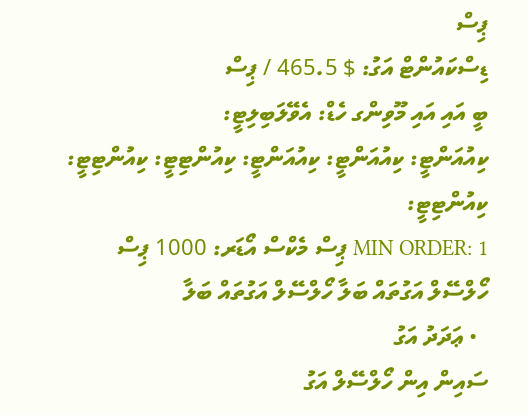ޕިސް
ޑިސްކައުންޓް އަގު: $ 465.5 / ޕިސް
ބީ އައި އައި މޫވިންގ ހެޑް: އެވޭލަބިލިޓީ:
ކިއުއަންޓީ: ކިއުއަންޓީ: ކިއުއަންޓީ: ކިއުންޓިޓީ: ކިއުންޓިޓީ:
ކިއުންޓިޓީ:
MIN ORDER: 1 ޕިސް މެކްސް އޯޑަރ: 1000 ޕިސް
ހޯލްސޭލް އަގުތައް ބަލާ ހޯލްސޭލް އަގުތައް ބަލާ
  • ޢަދަދު އަގު
ސައިން އިން ހޯލްސޭލް އަގު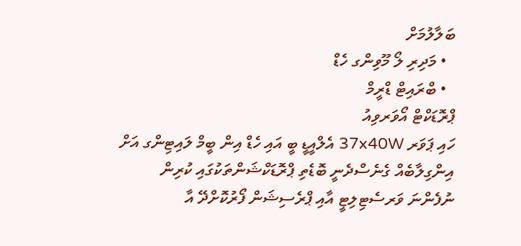ބަލާލުމަށް
  • މަދިރި ލޯ މޫވިންގ ހެޑް
  • ބްރައިޓް ޑްރީމް
ޕްރޮޑަކްޓް އޯވަރވިއު
ހައި ޕަވަރ 37x40W އެލްއީޑީ ބީ އައި ހެޑް އިން ބީމް ލައިޓިންގ އަށް އިންގިލާބެއް ގެނެސްދެނީ ބޮޑެތި ޕްރޮޑަކްޝަންތަކުގައި ކުރިން ނުފެންނަ ވަރސެޓިލިޓީ އާއި ޕްރެސިޝަން ފޯރުކޮށްދޭ އާ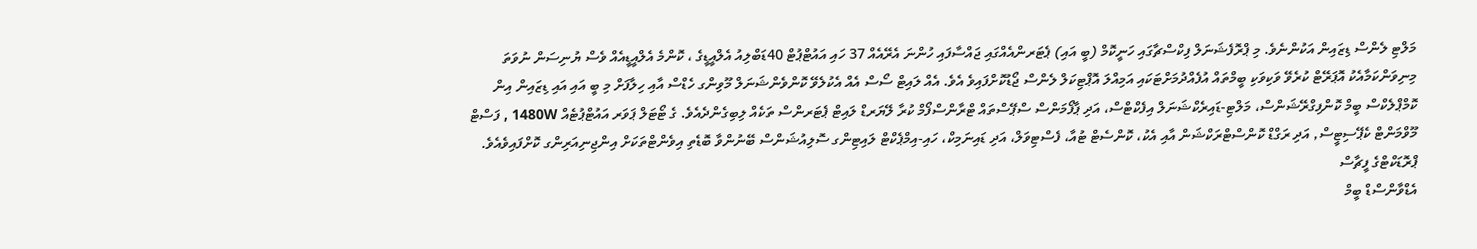މަލްޓި ލެންސް ޑިޒައިން އަކުންނެވެ. މި ޕްރޮފެޝަނަލް ފިކްސްޗާގައި ހަނީކޮމް (ބީ އައި) ޕެޓަރންއެއްގައި ޖައްސާފައި ހުންނަ އެރޭއެއް 37 ހައި އައުޓްޕުޓް 40ޑަބްލިއު އެލްއީޑީގެ ، ކޮންމެ އެލްއީޑީއެއް ވެސް ޔުނިސަން ނުވަތަ މިނިވަންކަމާއެކު އޮޕަރޭޓް ކުރެވޭ ވަކިވަކި ބީމްތައް އުފެއްދުމަށްޓަކައި އަމިއްލަ އޮޕްޓިކަލް ލެންސް ޖޯޑުކޮށްފައިވެ އެވެ. އެއް ލައިޓް ސޯސް އެއް އެކުލެވޭ ކޮންވެންޝަނަލް މޫވިންގ ހެޑްސް އާއި ހިލާފަށް މި ބީ އައި އައި ޑިޒައިން އިން ކޮމްޕްލެކްސް ބީމް ކޮންފިގްރޭޝަންސް، މަލްޓި-ޑައިރެކްޝަނަލް އިފެކްޓްސް، އަދި ޕާފޯމަންސް ސްޕޭސްތައް ޓްރާންސްފޯމް ކުރާ ލޭޔަރޑް ލައިޓް ޕެޓަރންސް ތަކެއް ލިބިގެންދެއެވެ. ގެ ޓޯޓަލް ޕަވަރ އައުޓްޕުޓެއް 1480W , ފަސްޓް މޫވްމަންޓް ކެޕޭސިޓީސް, އަދި ރަގްޑް ކޮންސްޓްރަކްޝަން އާއި އެކު، ކޮންސެޓް ޓުއާ، ފެސްޓިވަލް، އަދި ޑައިނަމިކް، ހައި-އިމްޕެކްޓް ލައިޓިންގ ސޮލިއުޝަންސް ބޭނުންވާ ބޮޑެތި އިވެންޓްތަކަށް އިންޖިނިއަރިންގ ކޮށްފައިވެއެވެ.
ޕްރޮޑަކްޓްގެ ފީޗާސް
އެޑްވާންސްޑް ބީމް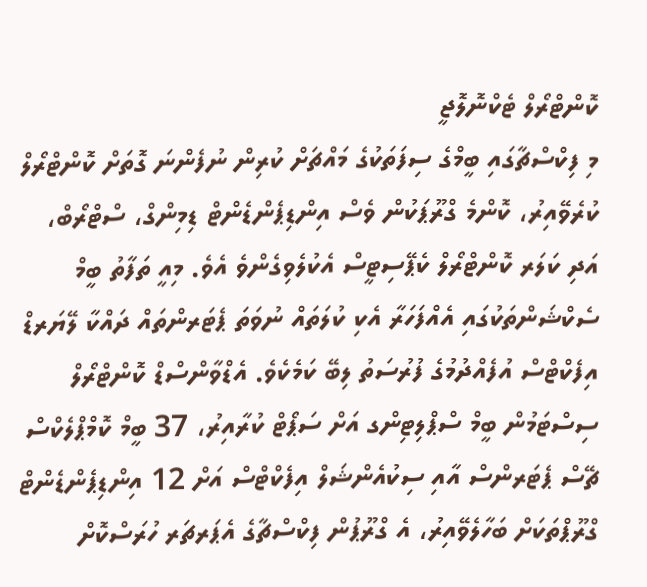ކޮންޓްރޯލް ޓެކްނޮލޮޖީ
މި ފިކްސްޗާގައި ބީމްގެ ސިފަތަކުގެ މައްޗަށް ކުރިން ނުފެންނަ ގޮތަށް ކޮންޓްރޯލް ކުރެވޭއިރު، ކޮންމެ ގްރޫޕަކުން ވެސް އިންޑިޕެންޑެންޓް ޑިމިންގް، ސްޓްރޯބް، އަދި ކަލަރ ކޮންޓްރޯލް ކެޕޭސިޓީސް އެކުލެވިގެންވެ އެވެ. މިއީ ތަފާތު ބީމް ސެކްޝަންތަކުގައި އެއްފަހަރާ އެކި ކުލަތައް ނުވަތަ ޕެޓަރންތައް ދައްކާ ލޭޔަރޑް އިފެކްޓްސް އުފެއްދުމުގެ ފުރުސަތު ލިބޭ ކަމެކެވެ. އެޑްވާންސްޑް ކޮންޓްރޯލް ސިސްޓަމުން ބީމް ސްޕްލިޓިންގ އަށް ސަޕޯޓް ކުރާއިރު، 37 ބީމް ކޮމްޕްލެކްސް ޗޭސް ޕެޓަރންސް އާއި ސިކުއެންޝަލް އިފެކްޓްސް އަށް 12 އިންޑިޕެންޑެންޓް ގްރޫޕްތަކަށް ބަހާލެވޭއިރު، އެ ގްރޫޕުން ފިކްސްޗާގެ އެޕަރޗަރ ހުރަސްކޮށް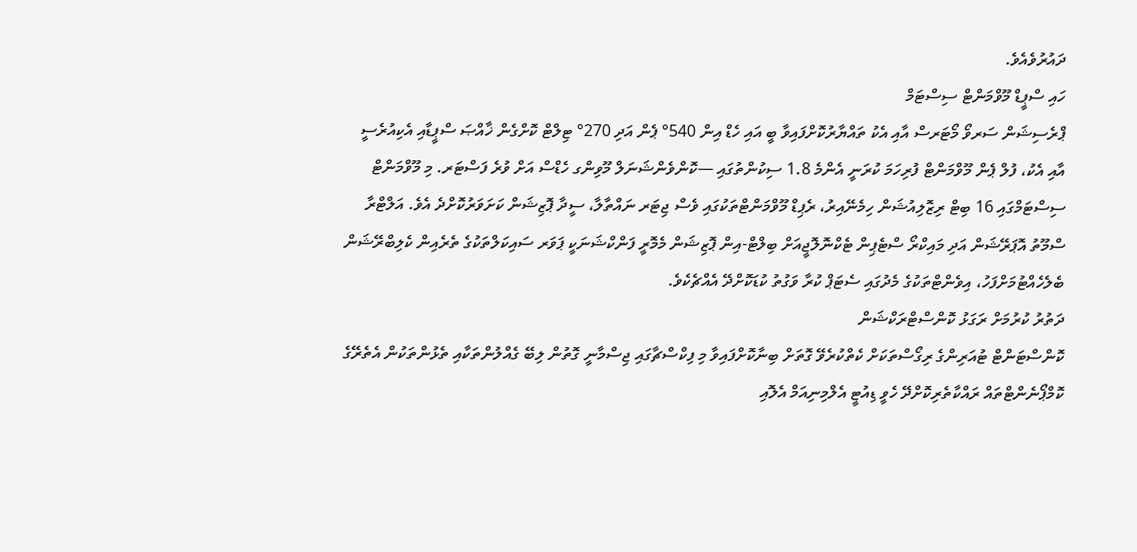ދައުރުވެއެވެ.
ހައި ސްޕީޑް މޫވްމަންޓް ސިސްޓަމް
ޕްރެސިޝަން ސަރވޯ މޯޓަރސް އާއި އެކު ތައްޔާރުކޮށްފައިވާ ބީ އައި ހެޑް އިން 540° ޕެން އަދި 270° ޓިލްޓް ކޮށްގެން ޚާއްޞަ ސްޕީޑާއި އެކިއުރެސީ އާއި އެކު، ފުލް ޕެން މޫވްމަންޓް ފުރިހަމަ ކުރަނީ އެންމެ 1.8 ސިކުންތުގައި —ކޮންވެންޝަނަލް މޫވިންގ ހެޑްސް އަށް ވުރެ ފަސްޓަރ. މި މޫވްމަންޓް ސިސްޓަމްގައި 16 ބިޓް ރިޒޮލިއުޝަން ހިމެނޭއިރު، ރެޕިޑް މޫވްމަންޓްތަކުގައި ވެސް ޖިޓަރ ނައްތާލާ، ސީދާ ޕޮޒިޝަން ކަށަވަރުކޮށްދެ އެވެ. އަލްޓްރާ ސްމޫތު އޮޕަރޭޝަން އަދި މައިކްރޯ ސްޓެޕިން ޓެކްނޮލޮޖީއަށް ބިލްޓް-އިން ޕޮޒިޝަން މެމޮރީ ފަންކްޝަނަކީ ޕަވަރ ސައިކަލްތަކުގެ ތެރެއިން ކެލިބްރޭޝަން ބެލެހެއްޓުމަށްފަހު، އިވެންޓްތަކުގެ މެދުގައި ސެޓަޕް ކުރާ ވަގުތު ކުޑަކޮށްދޭ އެއްޗެކެވެ.
ދަތުރު ކުރުމަށް ރަގަޅު ކޮންސްޓްރަކްޝަން
ކޮންސްޓަންޓް ޓުއަރިންގެ ރިގޯސްތަކަށް ކެތްކުރެވޭ ގޮތަށް ބިނާކޮށްފައިވާ މި ފިކްސްޗާގައި ޖިސްމާނީ ގޮތުން ލިބޭ ގެއްލުންތަކާއި ތެޅުންތަކުން އެތެރޭގެ ކޮމްޕޯނެންޓްތައް ރައްކާތެރިކޮށްދޭ ހެވީ ޑިއުޓީ އެލްމިނިއަމް އެލޮއި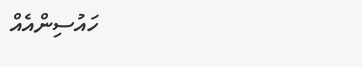ހައުސިންއެއް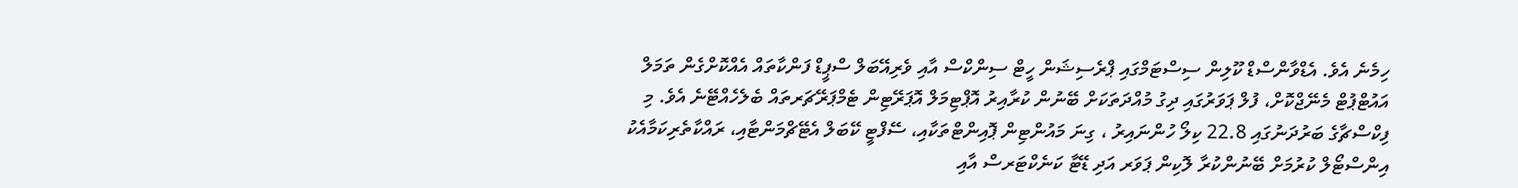ހިމެނެ އެވެ. އެޑްވާންސްޑް ކޫލިން ސިސްޓަމްގައި ޕްރެސިޝަން ހީޓް ސިންކްސް އާއި ވެރިއޭބަލް ސްޕީޑް ފަންކާތައް އެއްކޮށްގެން ތަމަލް އައުޓްޕުޓް މެނޭޖްކޮށް، ފުލް ޕަވަރުގައި ދިގު މުއްދަތަކަށް ބޭނުން ކުރާއިރު އޮޕްޓިމަލް އޮޕަރޭޓިން ޓެމްޕަރޭޗަރތައް ބެލެހެއްޓޭނެ އެވެ. މި ފިކްސްޗާގެ ބަރުދަނުގައި 22.8 ކިލޯ ހުންނައިރު ، ގިނަ މައުންޓިން ޕޮއިންޓްތަކާއި، ސޭފްޓީ ކޭބަލް އެޓޭޗްމަންޓާއި، ރައްކާތެރިކަމާއެކު އިންސްޓޯލް ކުރުމަށް ބޭނުންކުރާ ލޮކިން ޕަވަރ އަދި ޑޭޓާ ކަނެކްޓަރސް އާއި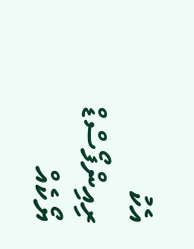އެކު ރިއިންފޯސްޑް ޔޯކެއް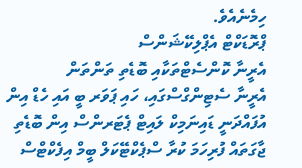ހިމެނެއެވެ.
ޕްރޮޑަކްޓް އެޕްލިކޭޝަންސް
އެރީނާ ކޮންސެޓްތަކާއި ބޮޑެތި ތަންތަން
އެރީނާ ސެޓިންގްސްގައި، ހައި ޕަވަރ ބީ އައި ހެޑް އިން އުފައްދަނީ ޑައިނަމިކް ލައިޓް ޕެޓަރންސް އިން ބޮޑެތި ޖާގަތައް ފުރިހަމަ ކުރާ ސްޕެކްޓޭކަލް ބީމް އިފެކްޓްސް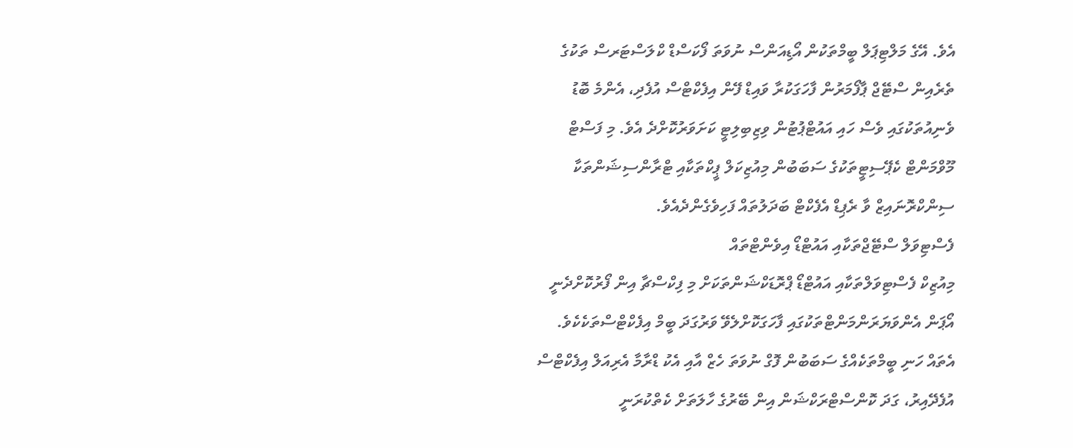އެވެ. އޭގެ މަލްޓިޕަލް ބީމްތަކުން އޯޑިއަންސް ނުވަތަ ފޯކަސްޑް ކްލަސްޓަރސް ތަކުގެ ތެރެއިން ސްޓޭޖް ޕާފޯމަރުން ފާހަގަކުރާ ވައިޑް ފޭން އިފެކްޓްސް އުފެދި، އެންމެ ބޮޑު ވެނިއުތަކުގައި ވެސް ހައި އައުޓްޕުޓުން ވިޒިބިލިޓީ ކަށަވަރުކޮށްދެ އެވެ. މި ފަސްޓް މޫވްމަންޓް ކެޕޭސިޓީތަކުގެ ސަބަބުން މިއުޒިކަލް ޕީކްތަކާއި ޓްރާންސިޝަންތަކާ ސިންކްރޮނައިޒް ވާ ރެޕިޑް އެފެކްޓް ބަދަލުތައް ފަހިވެގެންދެއެވެ.
ފެސްޓިވަލް ސްޓޭޖްތަކާއި އައުޓްޑޯ އިވެންޓްތައް
މިއުޒިކް ފެސްޓިވަލްތަކާއި އައުޓްޑޯ ޕްރޮޑަކްޝަންތަކަށް މި ފިކްސްޗާ އިން ފޯރުކޮށްދެނީ އޯޕަން އެންވަޔަރަންމަންޓްތަކުގައި ފާހަގަކޮށްލެވޭ ވަރުގަދަ ބީމް އިފެކްޓްސްތަކެކެވެ. އެތައް ހަނި ބީމްތަކެއްގެ ސަބަބުން ފޮގް ނުވަތަ ހެޒް އާއި އެކު ޑްރާމާ އެރިއަލް އިފެކްޓްސް އުފެދޭއިރު، ގަދަ ކޮންސްޓްރަކްޝަން އިން ބޭރުގެ ހާލަތަށް ކެތްކުރަނީ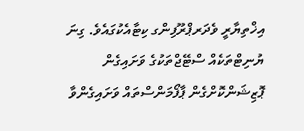އިޚްތިޔާރީ ވެދަރޕްރޫފިންގ ކިޓާއެކުގައެވެ. ގިނަ ޔުނިޓްތަކެއް ސްޓޭޖްތަކުގެ ވަށައިގެން ޕޮޒިޝަންކޮށްގެން ޕާފޯމަންސްތައް ވަށައިގެންވާ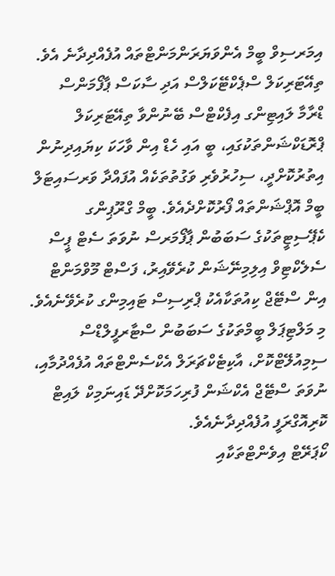އިމަރސިވް ބީމް އެންވަޔަރަންމަންޓްތައް އުފެއްދިދާނެ އެވެ.
ތިއޭޓަރިކަލް ސްޕެކްޓޭކަލްސް އަދި ސާކަސް ޕާފޯމަންސް
ޑްރާމާ ލައިޓިންގ އިފެކްޓްސް ބޭނުންވާ ތިއޭޓަރިކަލް ޕްރޮޑަކްޝަންތަކުގައި، ބީ އައި ހެޑް އިން ވާހަކަ ކިޔައިދިނުން އިތުރުކޮށްދީ، ސިހުރުވެރި ވަގުތުތަކެއް އުފައްދާ ވަރސައިޓަލް ބީމް އޮޕްޝަންތައް ފޯރުކޮށްދެއެވެ. ބީމް ގްރޫޕިންގ ކެޕޭސިޓީތަކުގެ ސަބަބުން ޕާފޯމަރސް ނުވަތަ ސެޓް ޕީސް ސެލެކްޓިވް އިލިމިނޭޝަން ކުރެވޭއިރު، ފަސްޓް މޫވްމަންޓް އިން ސްޓޭޖް ކިއުތަކާއެކު ޕްރިސިސް ޓައިމިންގ ކުރެވޭނެއެވެ. މި މަލްޓިޕަލް ބީމްތަކުގެ ސަބަބުން ސްޓާރފީލްޑްސް ސިމިއުލޭޓްކޮށް، އާކިޓެކްޗަރަލް އެކްސެންޓްތައް އުފެއްދުމާއި، ނުވަތަ ސްޓޭޖް އެކްޝަން ފުރިހަމަކޮށްދޭ ޑައިނަމިކް ލައިޓް ކޮރިއޮގްރަފީ އުފެއްދިދާނެއެވެ.
ކޯޕަރޭޓް އިވެންޓްތަކާއި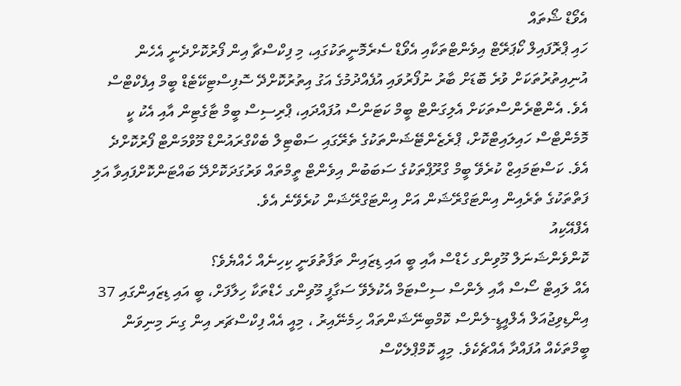އެވޯޑް ޝޯތައް
ހައި ޕްރޮފައިލް ކޯޕަރޭޓް އިވެންޓްތަކާއި އެވޯޑް ސެރެމޮނީތަކުގައި، މި ފިކްސްޗާ އިން ފޯރުކޮށްދެނީ އެހެން އުނިއިތުރުތަކަށް ވުރެ ބޮޑަށް ބާރު ނުފޯރުވައި އުފެއްދުމުގެ އަގު އިތުރުކޮށްދޭ ސޮފިސްޓިކޭޓެޑް ބީމް އިފެކްޓްސް އެވެ. އެންޓްރެންސްތަކަށް އެލިގަންޓް ބީމް ކަޓަންސް އުފައްދައި، ޕްރިސިސް ބީމް ޓާގެޓިން އާއި އެކު ކީ މޮމެންޓްސް ހައިލައިޓްކޮށް، ޕްރެޒެންޓޭޝަންތަކުގެ ތެރޭގައި ސަބްޓިލް ބެކްގްރައުންޑް މޫވްމަންޓް ފޯރުކޮށްދެ އެވެ. ކަސްޓަމައިޒް ކުރެވޭ ބީމް ގްރޫޕްތަކުގެ ސަބަބުން އިވެންޓް ތީމްތައް ވަރުގަދަކޮށްދޭ ބައްޓަންކޮށްފައިވާ އަލި ފަތްތަކުގެ ތެރެއިން އިންޓަގްރޭޝަން އަށް އިންޓަގްރޭޝަން ކުރެވޭނެ އެވެ.
އެފްއޭކިއު
ކޮންވެންޝަނަލް މޫވިންގ ހެޑްސް އާއި ބީ އައި ޑިޒައިން ތަފާތުވަނީ ކިހިނެއް ހެއްޔެވެ؟
އެއް ލައިޓް ސޯސް އާއި ލެންސް ސިސްޓަމް އެކުލެވޭ ސަގާފީ މޫވިންގ ހެޑްތަކާ ހިލާފަށް، ބީ އައި ޑިޒައިންގައި 37 އިންޑިވިޖުއަލް އެލްއީޑީ-ލެންސް ކޮމްބިނޭޝަންތައް ހިމެނޭއިރު ، މިއީ އެއް ފިކްސްޗަރ އިން ގިނަ މިނިވަން ބީމްތަކެއް އުފައްދާ އެއްޗެކެވެ. މިއީ ކޮމްޕްލެކްސް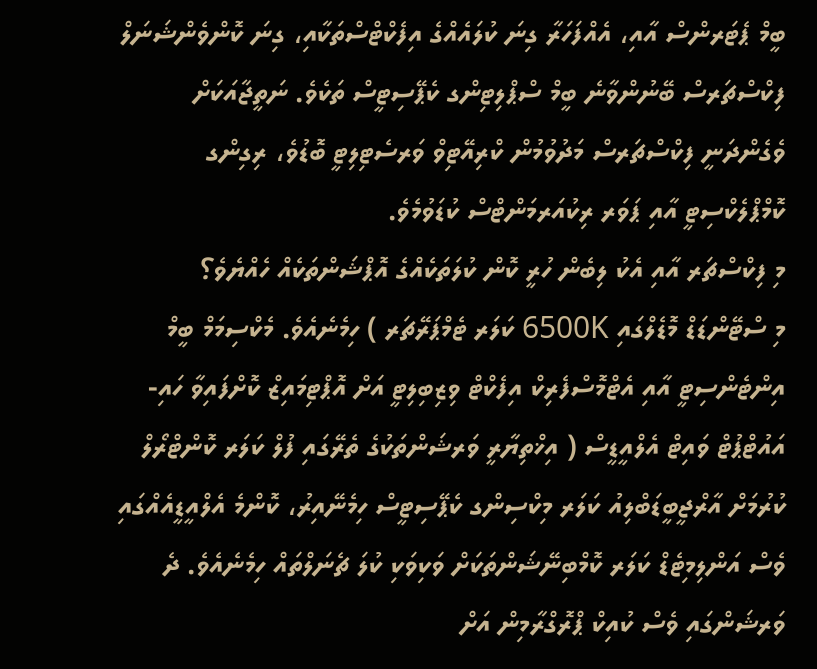ބީމް ޕެޓަރންސް އާއި، އެއްފަހަރާ ގިނަ ކުލައެއްގެ އިފެކްޓްސްތަކާއި، ގިނަ ކޮންވެންޝަނަލް ފިކްސްޗަރސް ބޭނުންވާނެ ބީމް ސްޕްލިޓިންގ ކެޕޭސިޓީސް ތަކެވެ. ނަތީޖާއަކަށް ވެގެންދަނީ ފިކްސްޗަރސް މަދުވުމުން ކްރިއޭޓިވް ވަރސެޓިލިޓީ ބޮޑުވެ، ރިގިންގ ކޮމްޕްލެކްސިޓީ އާއި ޕަވަރ ރިކުއަރމަންޓްސް ކުޑަވުމެވެ.
މި ފިކްސްޗަރ އާއި އެކު ލިބެން ހުރީ ކޮން ކުލަތަކެއްގެ އޮޕްޝަންތަކެއް ހެއްޔެވެ؟
މި ސްޓޭންޑަޑް މޮޑެލްގައި 6500K ކަލަރ ޓެމްޕަރޭޗަރ ) ހިމެނެއެވެ. މެކްސިމަމް ބީމް އިންޓެންސިޓީ އާއި އެޓްމޮސްފެރިކް އިފެކްޓް ވިޒިބިލިޓީ އަށް އޮޕްޓިމައިޒް ކޮށްފައިވާ ހައި-އައުޓްޕުޓް ވައިޓް އެލްއީޑީސް ( އިޚްތިޔާރީ ވަރޝަންތަކުގެ ތެރޭގައި ފުލް ކަލަރ ކޮންޓްރޯލް ކުރުމަށް އާރްޖީބީޑަބްލިއު ކަލަރ މިކްސިންގ ކެޕޭސިޓީސް ހިމެނޭއިރު، ކޮންމެ އެލްއީޑީއެއްގައި ވެސް އަންލިމިޓެޑް ކަލަރ ކޮމްބިނޭޝަންތަކަށް ވަކިވަކި ކުލަ ޗެނަލްތައް ހިމެނެއެވެ. ދެ ވަރޝަންގައި ވެސް ކުއިކް ޕްރޮގްރާމިން އަށް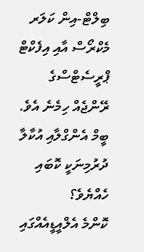ބިލްޓް-އިން ކަލަރ މެކްރޯސް އާއި އިފެކްޓް ޕްރީސެޓްސްގެ ރޭންޖެއް ހިމެނެ އެވެ.
ބީމް އެންގްލާއި އުކާލާ ދުރުމިނަކީ ކޮބައި ހެއްޔެވެ؟
ކޮންމެ އެލްއީޑީއެއްގައި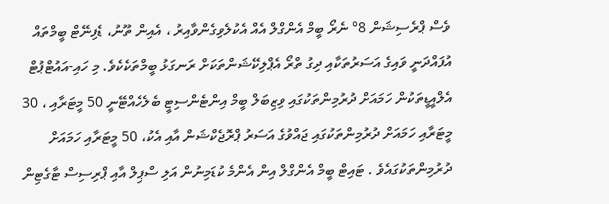ވެސް ޕްރެސިޝަން 8° ނެރޯ ބީމް އެންގްލް އެއް އެކުލެވިގެންވާއިރު ، އެއިން ތޫނު، ޑެފިނޭޓް ބީމްތައް އުފައްދަނީ ވައިގެ އަސަރުތަކާއި ދިގު ތްރޯ އެޕްލިކޭޝަންތަކަށް ރަނގަޅު ބީމްތަކެކެވެ. މި ހައި-އައުޓްޕުޓް އެލްއީޑީތަކުން ހަމައަށް ދުރުމިންތަކުގައި ވިޒިބަލް ބީމް އިންޓެންސިޓީ ބެލެހެއްޓޭނީ 50 މީޓަރާއި ، 30 މީޓަރާއި ހަމައަށް ދުރުމިންތަކުގައި ޖައްވުގެ އަސަރު ޕްރޮޖެކްޝަން އާއި އެކު، 50 މީޓަރާއި ހަމައަށް ދުރުމިންތަކުގައެވެ . ޓައިޓް ބީމް އެންގްލް އިން އެންމެ ކުޑަމިނުން އަލި ސްޕިލް އާއި ޕްރިސިސް ޓާގެޓިން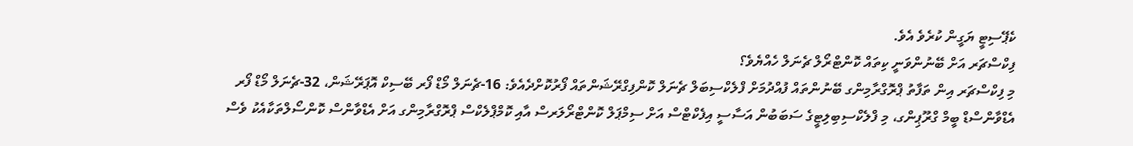ކެޕޭސިޓީ ޔަގީން ކުރެވެ އެވެ.
ފިކްސްޗަރ އަށް ބޭނުންވަނީ ކިތައް ކޮންޓްރޯލް ޗެނަލް ހެއްޔެވެ؟
މި ފިކްސްޗަރ އިން ތަފާތު ޕްރޮގްރާމިންގ ބޭނުންތައް ފުއްދުމަށް ފްލެކްސިބަލް ޗެނަލް ކޮންފިގްރޭޝަންތައް ފޯރުކޮށްދެއެވެ: 16-ޗެނަލް މޯޑް ފޯރ ބޭސިކް އޮޕަރޭޝަން، 32-ޗެނަލް މޯޑް ފޯރ އެޑްވާންސްޑް ބީމް ގްރޫޕިންގ، މި ފްލެކްސިބިލިޓީގެ ސަބަބުން އަސާސީ އިފެކްޓްސް އަށް ސިމްޕަލް ކޮންޓްރޯލަރސް އާއި ކޮމްޕްލެކްސް ޕްރޮގްރާމިންގ އަށް އެޑްވާންސް ކޮންސޯލްތަކާއެކު ވެސް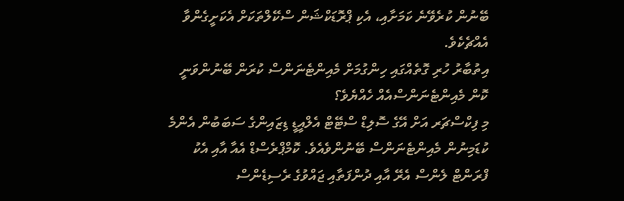ބޭނުން ކުރެވޭނެ ކަމަށާއި، އެކި ޕްރޮޑަކްޝަން ސްކޭލްތަކަށް އެކަށީގެންވާ އެއްޗެކެވެ.
އިތުބާރު ހުރި ގޮތެއްގައި ހިންގުމަށް މެއިންޓެނަންސް ކުރަން ބޭނުންވަނީ ކޮން މެއިންޓެނަންސްއެއް ހެއްޔެވެ؟
މި ފިކްސްޗަރ އަށް އޭގެ ސޮލިޑް ސްޓޭޓް އެލްއީޑީ ޑިޒައިންގެ ސަބަބުން އެންމެ ކުޑަމިނުން މެއިންޓެނަންސް ބޭނުންވެއެވެ. ކޮމްޕްރެސްޑް އެއާ އާއި އެކު ފްރަންޓް ލެންސް އެރޭ އާއި ދުންފަތާއި ޖައްވުގެ ރެސިޑެންސް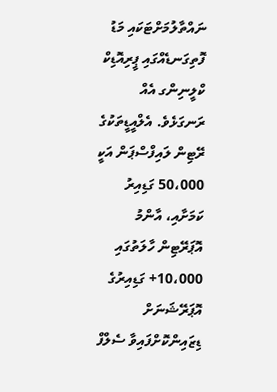ނައްތާލުމަށްޓަކައި މަޑު ފޮތިގަނޑެއްގައި ޕީރިއޮޑިކް ކްލީނިންގ އެއް ރަނގަޅެވެ. އެލްއީޑީތަކުގެ ރޭޓިން ލައިފްސްޕަން އަކީ 50،000 ގަޑިއިރު ކަމަށާއި، އާންމު އޮޕަރޭޓިން ހާލަތުގައި 10،000+ ގަޑިއިރުގެ އޮޕަރޭޝަނަށް ޑިޒައިންކޮށްފައިވާ ސެލްފް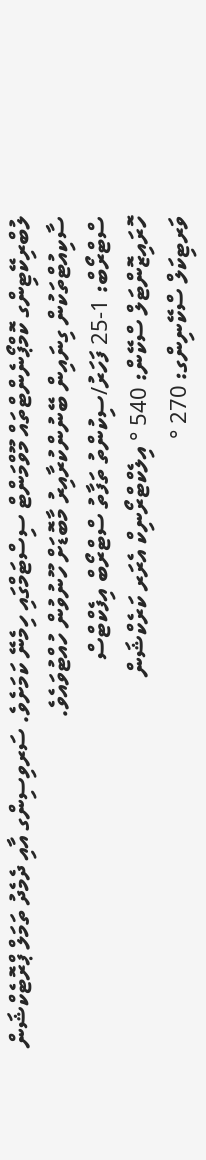ލުބްރިކޭޓިންގ ކޮމްޕޯނެންޓްތައް މޫވްމަންޓް ސިސްޓަމްގައި ހިމެނޭ ކަމަށެވެ. ސަރވިސިންގ އާއި ދެމެދު ތަމަލް ޕްރޮޓެކްޝަން ސާކިއުޓްތަކުން ގިނައިން ބޭނުންކުރާއިރު މާބޮޑަށް ހޫނުވުން ހުއްޓުވައެވެ.
ސްޓްރޯބް: 1-25 ފަހަރު/ސިކުންތު ތަފާތު ސްޓްރޯބް އިފެކްޓްސް
ހޮރައިޒޮންޓަލް ސްކޭން: 540 ° އިލެކްޓްރޯނިކް އެރަރ ކަރެކްޝަން
ވަރޓިކަލް ސްކޭނިންގ: 270 °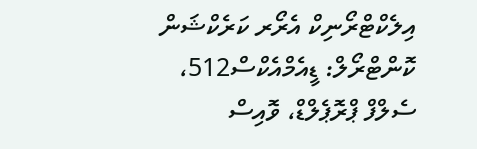އިލެކްޓްރޯނިކް އެރޯރ ކަރެކްޝަން
ކޮންޓްރޯލް: ޑީއެމްއެކްސް512، ސެލްފް ޕްރޮޕެލްޑް، ވޮއިސް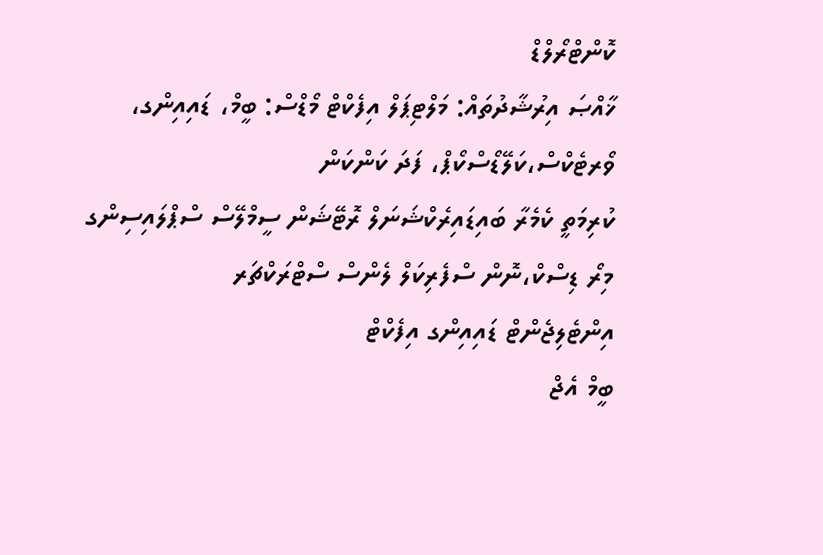ކޮންޓްރޯލްޑް
ޚާއްޞަ އިރުޝާދުތައް: މަލްޓިޕަލް އިފެކްޓް މޯޑްސް: ބީމް، ޑައިއިންގ، ވޯރޓެކްސް،ކަލޭޑޯސްކޯޕް، ފަދަ ކަންކަން
ކުރިމަތީ ކެމެރާ ބައިޑައިރެކްޝަނަލް ރޮޓޭޝަން ސީމްލޭސް ސްޕްލައިސިންގ މިރޯ ޑިސްކް،ނޮން ސްފެރިކަލް ލެންސް ސްޓްރަކްޗަރ
އިންޓެލިޖެންޓް ޑައިއިންގ އިފެކްޓް
ބީމް އެޖް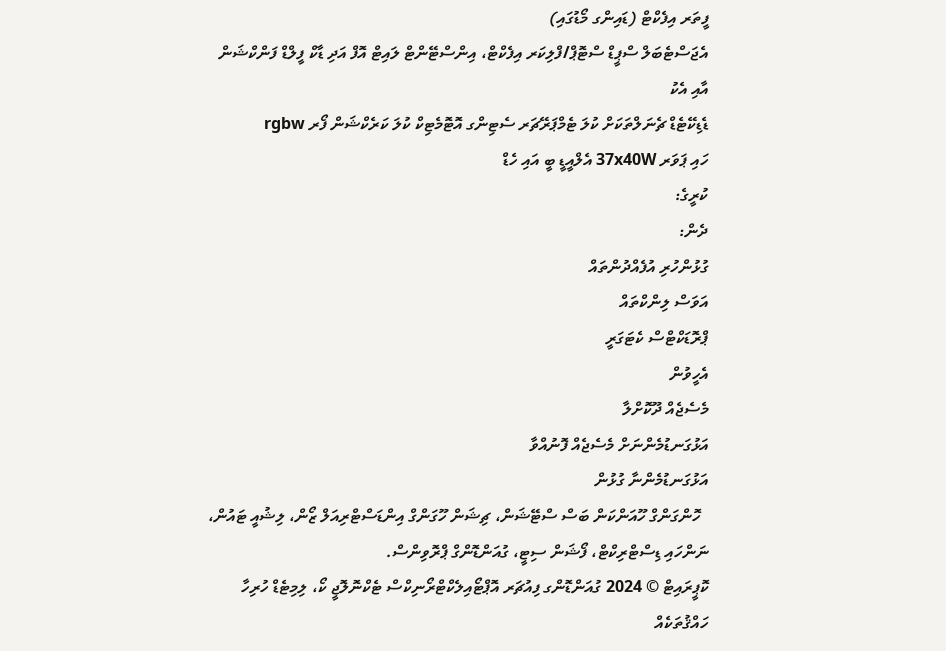ފީތަރ އިފެކްޓް (ޑައިންގ މޯޑުގައި)
އެޖަސްޓެބަލް ސްޕީޑް ސްޓޮޕް/ފްލިކަރ އިފެކްޓް، އިންސްޓޭންޓް ލައިޓް އޮފް އަދި ޑާކް ފީލްޑް ފަންކްޝަން އާއި އެކު
ޑެޑިކޭޓެޑް ޗެނަލްތަކަށް ކުލަ ޓެމްޕަރޭޗަރ ސެޓިންގ އޮޓޮމެޓިކް ކުލަ ކަރެކްޝަން ފޯރ rgbw
ހައި ޕަވަރ 37x40W އެލްއީޑީ ބީ އައި ހެޑް
ކުރީގެ:
ދެން:
ގުޅުންހުރި އުފެއްދުންތައް
އަވަސް ލިންކްތައް
ޕްރޮޑަކްޓްސް ކެޓަގަރީ
އެހީވުން
މެސެޖެއް ދޫކޮށްލާ
އަޅުގަނޑުމެންނަށް މެސެޖެއް ފޮނުއްވާ
އަޅުގަނޑުމެންނާ ގުޅުން
  ހޮންގަންގް ހޫއަންކަން ބަސް ސްޓޭޝަން، ޗިޝަން ހޫގަންގް އިންޑަސްޓްރިއަލް ޒޯން، ލިޝުއީ ޓައުން، ނަންހައި ޑިސްޓްރިކްޓް، ފޯޝަން ސިޓީ، ގުއަންޑޮންގް ޕްރޮވިންސް.
ކޮޕީރައިޓް © 2024 ގުއަންޑޮންގ ފިއުޗަރ އޮޕްޓޯއިލެކްޓްރޯނިކްސް ޓެކްނޮލޮޖީ ކޯ، ލިމިޓެޑް ހުރިހާ ހައްޤުތަކެއް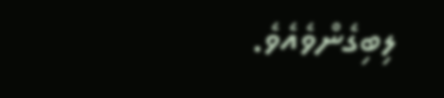ލިބިގެންވެއެވެ.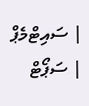| ސައިޓްމެޕް  | ސަޕޯޓް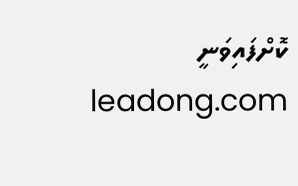ކޮށްފައިވަނީ leadong.com